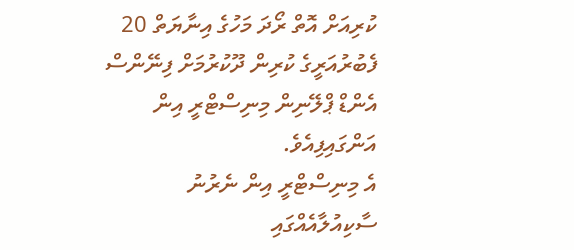ކުރިއަށް އޮތް ރޯދަ މަހުގެ އިނާޔަތް 20 ފެބުރުއަރީގެ ކުރިން ދޫކުރުމަށް ފިނޭންސް އެންޑް ޕްލޭނިން މިނިސްޓްރީ އިން އަންގައިފިއެވެ.
އެ މިނިސްޓްރީ އިން ނެރުނު ސާކިއުލާއެއްގައި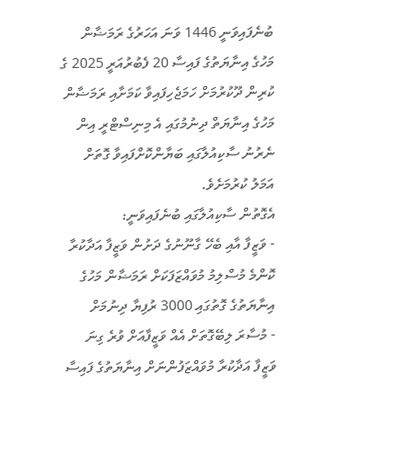ބުނެފައިވަނީ 1446 ވަނަ އަހަރުގެ ރަމަޟާން މަހުގެ އިނާޔަތުގެ ފައިސާ 20 ފެބުރުއަރީ 2025 ގެ ކުރިން ދޫކުރުމަށް ހަމަޖެހިފައިވާ ކަމަށާއި ރަމަޟާން މަހުގެ އިނާޔަތް ދިނުމުގައި އެ މިނިސްޓްރީ އިން ނެރުނު ސާކިއުލާގައި ބަޔާންކޮށްފައިވާ ގޮތަށް އަމަލު ކުރުމަށެވެ.
އެގޮތުން ސާކިއުލާގައި ބުނެފައިވަނީ:
- ވަޒީފާ އާއި ބެހޭ ގާނޫނުގެ ދަށުން ވަޒީފާ އަދާކުރާ ކޮންމެ މުސްލިމު މުވައްޒަފަކަށް ރަމަޟާން މަހުގެ އިނާޔަތުގެ ގޮތުގައި 3000 ރުފިޔާ ދިނުމަށް
- މުސާރަ ލިބޭގޮތަށް އެއް ވަޒީފާއަށް ވުރެ ގިނަ ވަޒީފާ އަދާކުރާ މުވައްޒަފުންނަށް އިނާޔަތުގެ ފައިސާ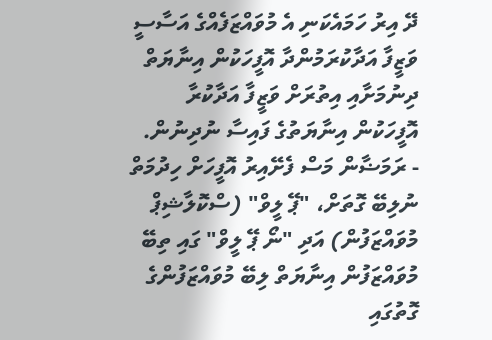ދޭ އިރު ހަމައެކަނި އެ މުވައްޒަފެއްގެ އަސާސީ ވަޒީފާ އަދާކުރަމުންދާ އޮފީހަކުން އިނާޔަތް ދިނުމަށާއި އިތުރަށް ވަޒީފާ އަދާކުރާ އޮފީހަކުން އިނާޔަތުގެ ފައިސާ ނުދިނުން.
- ރަމަޟާން މަސް ފެށޭއިރު އޮފީހަށް ހިދުމަތް ނުލިބޭ ގޮތަށް، "ޕޭ ލީވް" (ސްކޮލާޝިޕް މުވައްޒަފުން) އަދި "ނޯ ޕޭ ލީވް" ގައި ތިބޭ މުވައްޒަފުން އިނާޔަތް ލިބޭ މުވައްޒަފުންގެ ގޮތުގައި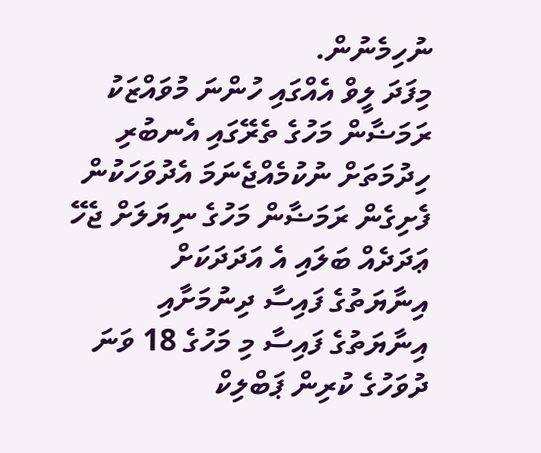ނުހިމެނުން.
މިފަދަ ލީވް އެއްގައި ހުންނަ މުވައްޒަކު ރަމަޟާން މަހުގެ ތެރޭގައި އެނބުރި ހިދުމަތަށް ނުކުމެއްޖެނަމަ އެދުވަހަކުން ފެށިގެން ރަމަޟާން މަހުގެ ނިޔަލަށް ޖެހޭ ޢަދަދެއް ބަލައި އެ އަދަދަކަށް އިނާޔަތުގެ ފައިސާ ދިނުމަށާއި އިނާޔަތުގެ ފައިސާ މި މަހުގެ 18 ވަނަ ދުވަހުގެ ކުރިން ޕަބްލިކް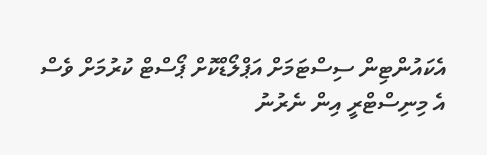އެކައުންޓިން ސިސްޓަމަށް އަޕްލޯޑްކޮށް ޕޯސްޓް ކުރުމަށް ވެސް އެ މިނިސްޓްރީ އިން ނެރުނު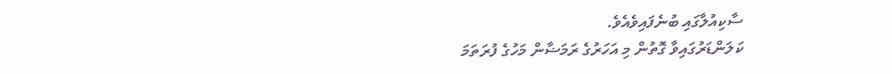ސާކިއުލާގައި ބުނެފައިވެއެވެ.
ކަލަންޑަރުގައިވާ ގޮތުން މި އަހަރުގެ ރަމަޟާން މަހުގެ ފުރަތަމަ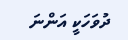ދުވަހަކީ އަންނަ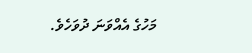މަހުގެ އެއްވަނަ ދުވަހެވެ.